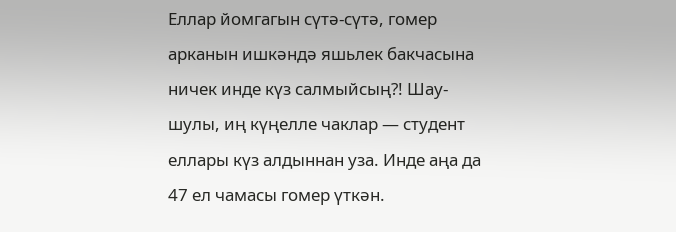Еллар йомгагын сүтә-сүтә, гомер арканын ишкәндә яшьлек бакчасына ничек инде күз салмыйсың?! Шау-шулы, иң күңелле чаклар — студент еллары күз алдыннан уза. Инде аңа да 47 ел чамасы гомер үткән.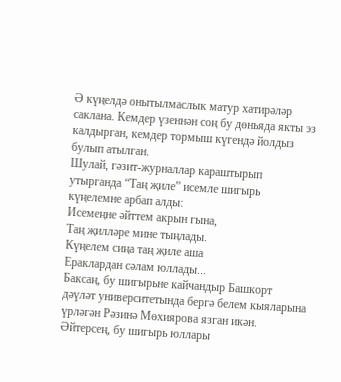Ә күңелдә онытылмаслык матур хатирәләр саклана. Кемдер үзеннән соң бу дөньяда якты эз калдырган, кемдер тормыш күгендә йолдыз булып атылган.
Шулай, гәзит-журналлар караштырып утырганда “Таң җиле” исемле шигырь күңелемне арбап алды:
Исемеңне әйттем акрын гына,
Таң җилләре мине тыңлады.
Күңелем сиңа таң җиле аша
Ераклардан сәлам юллады...
Баксаң, бу шигырьне кайчандыр Башкорт дәүләт университетында бергә белем кыяларына үрләгән Рәзинә Мөхиярова язган икән. Әйтерсең, бу шигырь юллары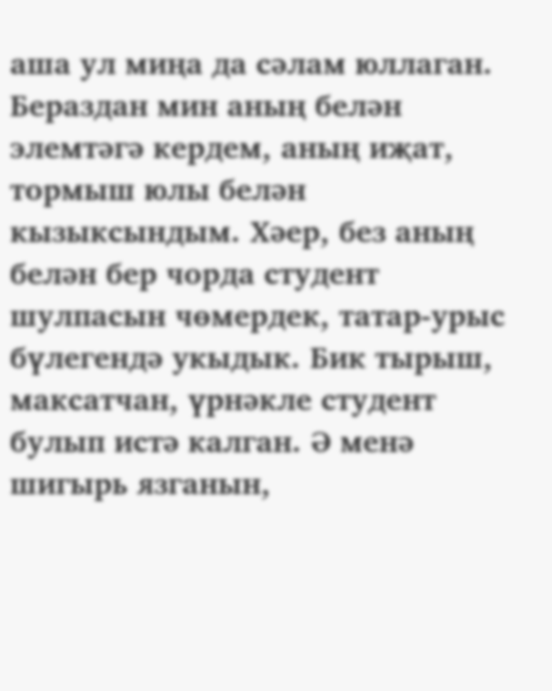аша ул миңа да сәлам юллаган. Бераздан мин аның белән элемтәгә кердем, аның иҗат, тормыш юлы белән кызыксындым. Хәер, без аның белән бер чорда студент шулпасын чөмердек, татар-урыс бүлегендә укыдык. Бик тырыш, максатчан, үрнәкле студент булып истә калган. Ә менә шигырь язганын,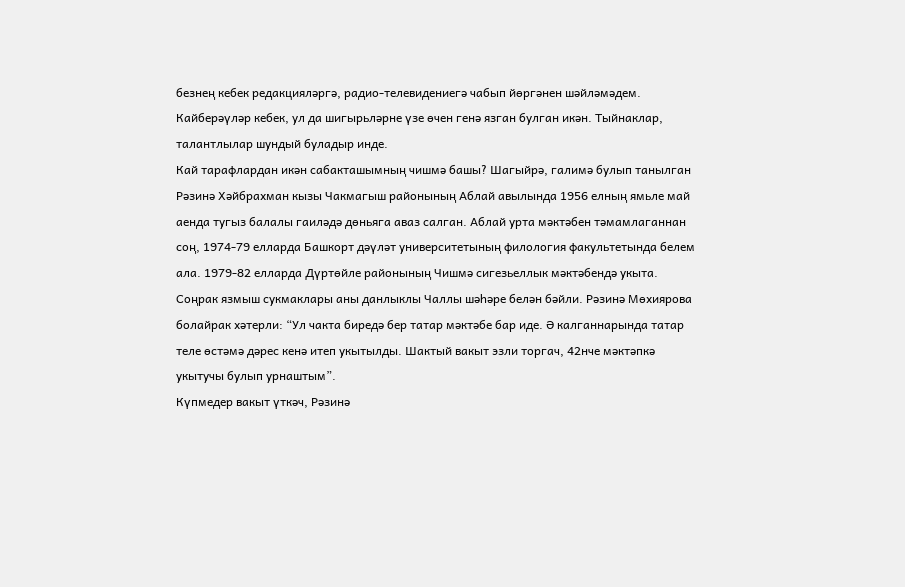безнең кебек редакцияләргә, радио-телевидениегә чабып йөргәнен шәйләмәдем. Кайберәүләр кебек, ул да шигырьләрне үзе өчен генә язган булган икән. Тыйнаклар, талантлылар шундый буладыр инде.
Кай тарафлардан икән сабакташымның чишмә башы? Шагыйрә, галимә булып танылган Рәзинә Хәйбрахман кызы Чакмагыш районының Аблай авылында 1956 елның ямьле май аенда тугыз балалы гаиләдә дөньяга аваз салган. Аблай урта мәктәбен тәмамлаганнан соң, 1974-79 елларда Башкорт дәүләт университетының филология факультетында белем ала. 1979-82 елларда Дүртөйле районының Чишмә сигезьеллык мәктәбендә укыта. Соңрак язмыш сукмаклары аны данлыклы Чаллы шәһәре белән бәйли. Рәзинә Мөхиярова болайрак хәтерли: “Ул чакта биредә бер татар мәктәбе бар иде. Ә калганнарында татар теле өстәмә дәрес кенә итеп укытылды. Шактый вакыт эзли торгач, 42нче мәктәпкә укытучы булып урнаштым”.
Күпмедер вакыт үткәч, Рәзинә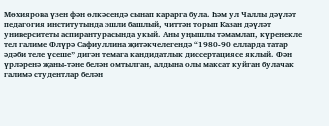Мөхиярова үзен фән өлкәсендә сынап карарга була. Һәм ул Чаллы дәүләт педагогия институтында эшли башлый, читтән торып Казан дәүләт университеты аспирантурасында укый. Аны уңышлы тәмамлап, күренекле тел галиме Флүрә Сафиуллина җитәкчелегендә “1980-90 елларда татар әдәби теле үсеше” дигән темага кандидатлык диссертациясе яклый. Фән үрләренә җаны-тәне белән омтылган, алдына олы максат куйган булачак галимә студентлар белән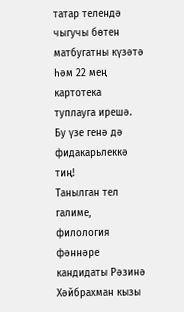татар телендә чыгучы бөтен матбугатны күзәтә һәм 22 мең картотека туплауга ирешә. Бу үзе генә дә фидакарьлеккә тиң!
Танылган тел галиме, филология фәннәре кандидаты Рәзинә Хәйбрахман кызы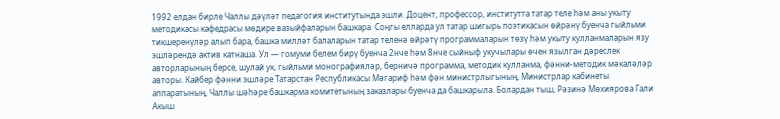1992 елдан бирле Чаллы дәүләт педагогия институтында эшли. Доцент, профессор, институтта татар теле һәм аны укыту методикасы кафедрасы мөдире вазыйфаларын башкара. Соңгы елларда ул татар шигырь поэтикасын өйрәнү буенча гыйльми тикшеренүләр алып бара, башка милләт балаларын татар теленә өйрәтү программаларын төзү һәм укыту кулланмаларын язу эшләрендә актив катнаша. Ул — гомуми белем бирү буенча 2нче һәм 8нче сыйныф укучылары өчен язылган дәреслек авторларының берсе, шулай ук, гыйльми монографияләр, берничә программа, методик кулланма, фәнни-методик мәкаләләр авторы. Кайбер фәнни эшләре Татарстан Республикасы Мәгариф һәм фән министрлыгының, Министрлар кабинеты аппаратының, Чаллы шәһәре башкарма комитетының заказлары буенча да башкарыла. Болардан тыш, Рәзинә Мөхиярова Гали Акыш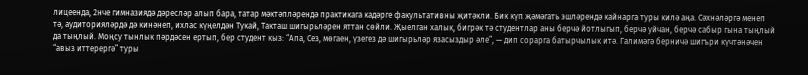лицеенда, 2нче гимназиядә дәресләр алып бара, татар мәктәпләрендә практикага кадәрге факультативны җитәкли. Бик күп җәмәгать эшләрендә кайнарга туры килә аңа. Сәхнәләргә менеп тә, аудиторияләрдә дә кинәнеп, ихлас күңелдән Тукай, Такташ шигырьләрен яттан сөйли. Җыелган халык, бигрәк тә студентлар аны берчә йотлыгып, берчә уйчан, берчә сабыр гына тыңлый да тыңлый. Моңсу тынлык пәрдәсен ертып, бер студент кыз: “Апа, Сез, мөгаен, үзегез дә шигырьләр язасыздыр әле”, — дип сорарга батырчылык итә. Галимәгә берничә шигъри күчтәнәчен “авыз иттерергә” туры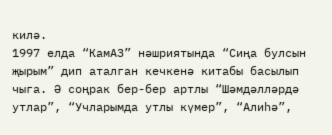килә.
1997 елда “КамАЗ” нәшриятында “Сиңа булсын җырым” дип аталган кечкенә китабы басылып чыга. Ә соңрак бер-бер артлы “Шәмдәлләрдә утлар”, “Учларымда утлы күмер”, “Алиһә”,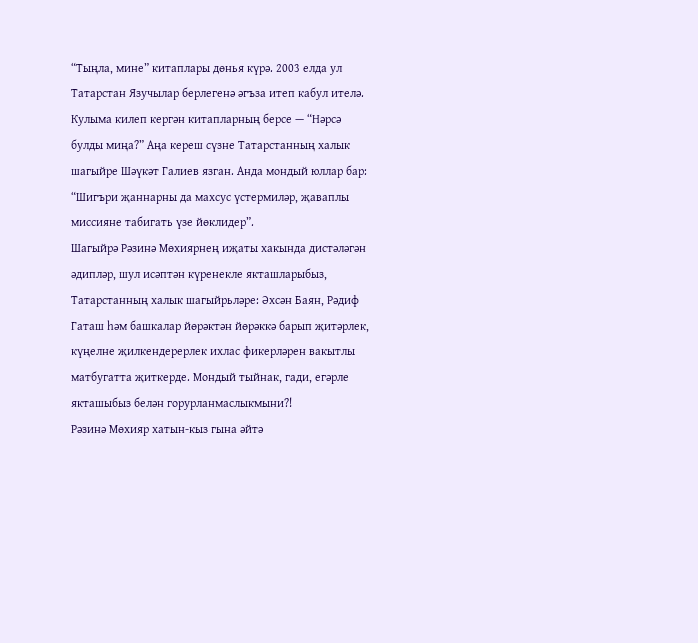“Тыңла, мине” китаплары дөнья күрә. 2003 елда ул Татарстан Язучылар берлегенә әгъза итеп кабул ителә.
Кулыма килеп кергән китапларның берсе — “Нәрсә булды миңа?” Аңа кереш сүзне Татарстанның халык шагыйре Шәүкәт Галиев язган. Анда мондый юллар бар: “Шигъри җаннарны да махсус үстермиләр, җаваплы миссияне табигать үзе йөклидер”.
Шагыйрә Рәзинә Мөхиярнең иҗаты хакында дистәләгән әдипләр, шул исәптән күренекле якташларыбыз, Татарстанның халык шагыйрьләре: Әхсән Баян, Рәдиф Гаташ һәм башкалар йөрәктән йөрәккә барып җитәрлек, күңелне җилкендерерлек ихлас фикерләрен вакытлы матбугатта җиткерде. Мондый тыйнак, гади, егәрле якташыбыз белән горурланмаслыкмыни?!
Рәзинә Мөхияр хатын-кыз гына әйтә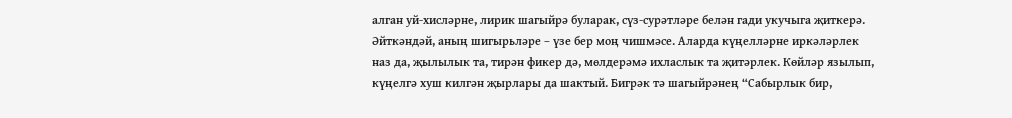алган уй-хисләрне, лирик шагыйрә буларак, сүз-сурәтләре белән гади укучыга җиткерә. Әйткәндәй, аның шигырьләре – үзе бер моң чишмәсе. Аларда күңелләрне иркәләрлек наз да, җылылык та, тирән фикер дә, мөлдерәмә ихласлык та җитәрлек. Көйләр язылып, күңелгә хуш килгән җырлары да шактый. Бигрәк тә шагыйрәнең “Сабырлык бир,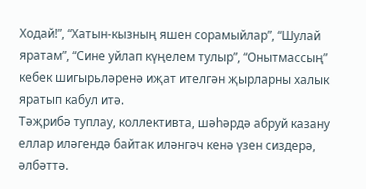Ходай!”, “Хатын-кызның яшен сорамыйлар”, “Шулай яратам”, “Сине уйлап күңелем тулыр”, “Онытмассың” кебек шигырьләренә иҗат ителгән җырларны халык яратып кабул итә.
Тәҗрибә туплау, коллективта, шәһәрдә абруй казану еллар иләгендә байтак иләнгәч кенә үзен сиздерә, әлбәттә.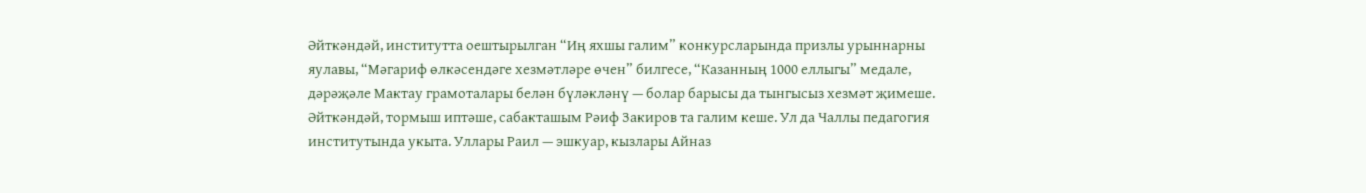Әйткәндәй, институтта оештырылган “Иң яхшы галим” конкурсларында призлы урыннарны яулавы, “Мәгариф өлкәсендәге хезмәтләре өчен” билгесе, “Казанның 1000 еллыгы” медале, дәрәҗәле Мактау грамоталары белән бүләкләнү — болар барысы да тынгысыз хезмәт җимеше. Әйткәндәй, тормыш иптәше, сабакташым Рәиф Закиров та галим кеше. Ул да Чаллы педагогия институтында укыта. Уллары Раил — эшкуар, кызлары Айназ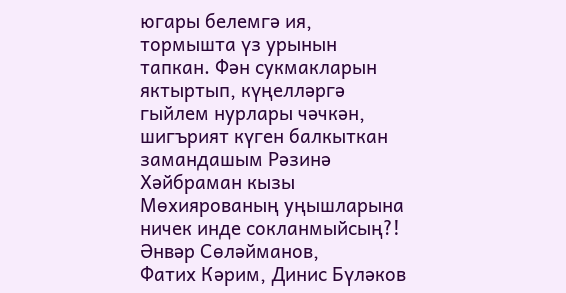югары белемгә ия, тормышта үз урынын тапкан. Фән сукмакларын яктыртып, күңелләргә гыйлем нурлары чәчкән, шигърият күген балкыткан замандашым Рәзинә Хәйбраман кызы Мөхиярованың уңышларына ничек инде сокланмыйсың?!
Әнвәр Сөләйманов,
Фатих Кәрим, Динис Бүләков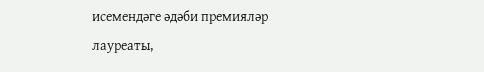исемендәге әдәби премияләр лауреаты,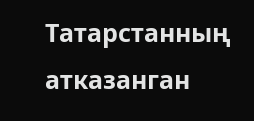Татарстанның атказанган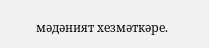мәдәният хезмәткәре.